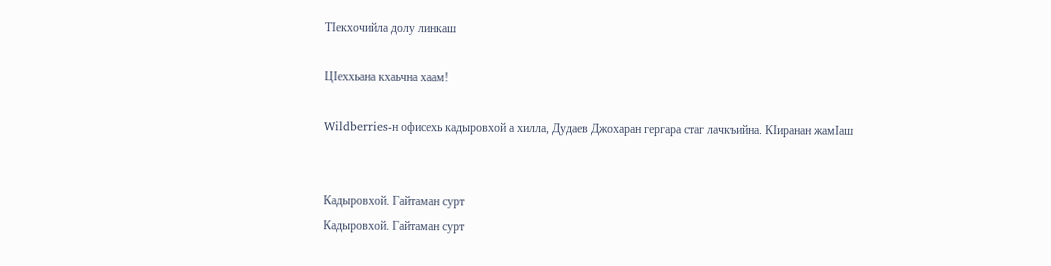ТIекхочийла долу линкаш

ЦIеххьана кхаьчна хаам!

Wildberries-н офисехь кадыровхой а хилла, Дудаев Джохаран гергара стаг лачкъийна. КIиранан жамIаш


Кадыровхой. Гайтаман сурт
Кадыровхой. Гайтаман сурт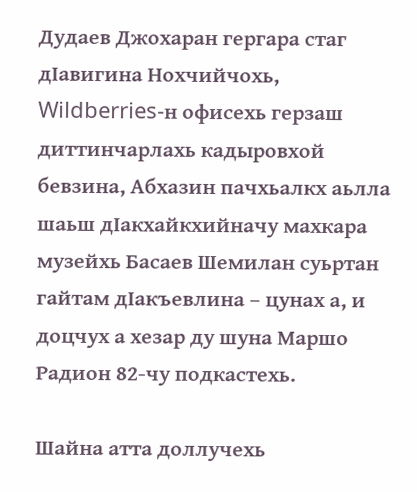Дудаев Джохаран гергара стаг дIавигина Нохчийчохь, Wildberries-н офисехь герзаш диттинчарлахь кадыровхой бевзина, Абхазин пачхьалкх аьлла шаьш дIакхайкхийначу махкара музейхь Басаев Шемилан суьртан гайтам дIакъевлина – цунах а, и доцчух а хезар ду шуна Маршо Радион 82-чу подкастехь.

Шайна атта доллучехь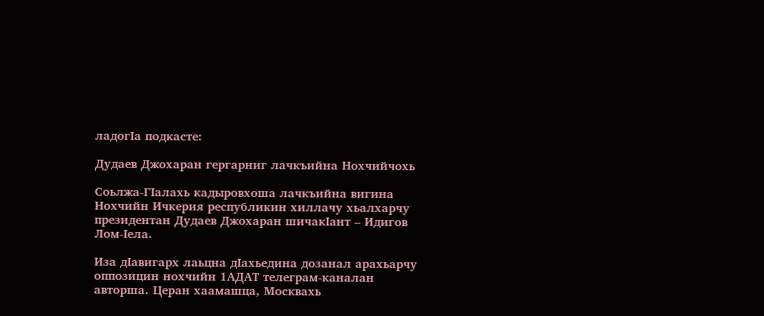ладогIа подкасте:

Дудаев Джохаран гергарниг лачкъийна Нохчийчохь

Соьлжа-ГIалахь кадыровхоша лачкъийна вигина Нохчийн Ичкерия республикин хиллачу хьалхарчу президентан Дудаев Джохаран шичакIант – Идигов Лом-Iела.

Иза дIавигарх лаьцна дIахьедина дозанал арахьарчу оппозицин нохчийн 1АДАТ телеграм-каналан авторша. Церан хаамашца, Москвахь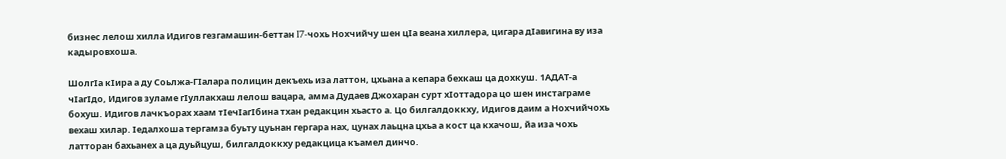бизнес лелош хилла Идигов гезгамашин-беттан I7-чохь Нохчийчу шен цIа веана хиллера, цигара дIавигина ву иза кадыровхоша.

ШолгIа кIира а ду Соьлжа-ГIалара полицин декъехь иза латтон, цхьана а кепара бехкаш ца дохкуш. 1АДАТ-а чIагIдо, Идигов зуламе гIуллакхаш лелош вацара, амма Дудаев Джохаран сурт хIоттадора цо шен инстаграме бохуш. Идигов лачкъорах хаам тIечIагIбина тхан редакцин хьасто а. Цо билгалдоккху, Идигов даим а Нохчийчохь вехаш хилар. Iедалхоша тергамза буьту цуьнан гергара нах, цунах лаьцна цхьа а кост ца кхачош, йа иза чохь латторан бахьанех а ца дуьйцуш, билгалдоккху редакцица къамел динчо.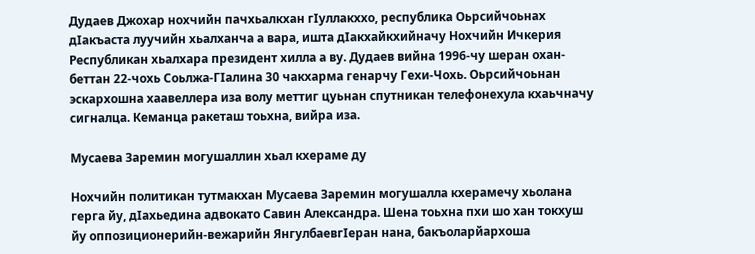Дудаев Джохар нохчийн пачхьалкхан гӀуллакххо, республика Оьрсийчоьнах дIакъаста луучийн хьалханча а вара, ишта дIакхайкхийначу Нохчийн Ичкерия Республикан хьалхара президент хилла а ву. Дудаев вийна 1996-чу шеран охан-беттан 22-чохь Соьлжа-ГIалина 30 чакхарма генарчу Гехи-Чохь. Оьрсийчоьнан эскархошна хаавеллера иза волу меттиг цуьнан спутникан телефонехула кхаьчначу сигналца. Кеманца ракеташ тоьхна, вийра иза.

Мусаева Заремин могушаллин хьал кхераме ду

Нохчийн политикан тутмакхан Мусаева Заремин могушалла кхерамечу хьолана герга йу, дIахьедина адвокато Савин Александра. Шена тоьхна пхи шо хан токхуш йу оппозиционерийн-вежарийн ЯнгулбаевгIеран нана, бакъоларйархоша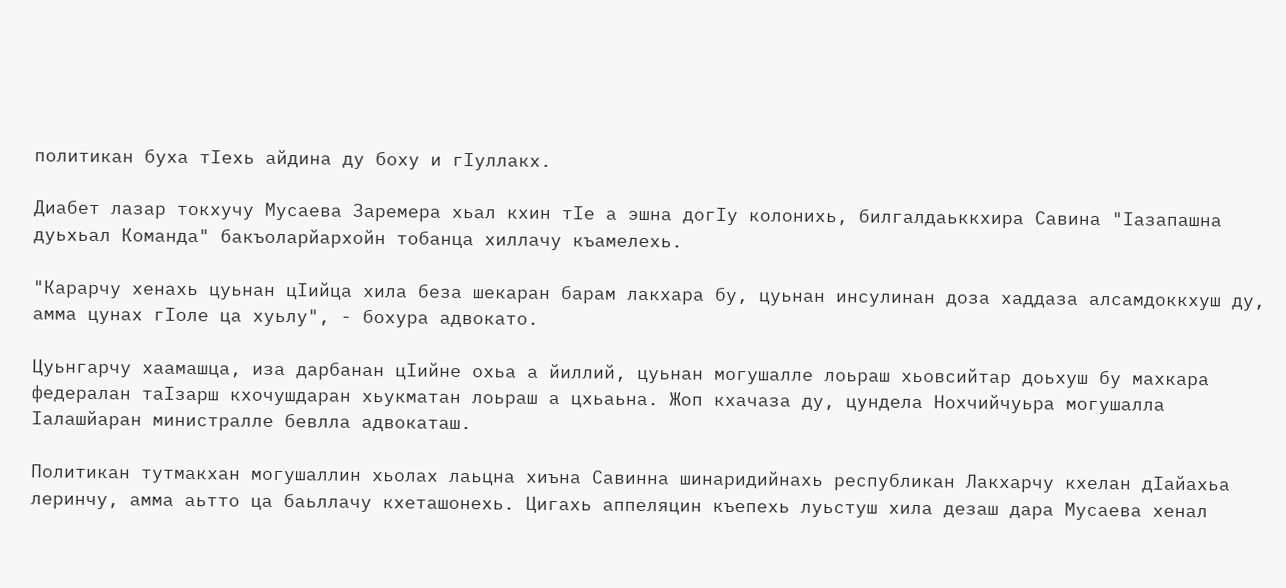политикан буха тIехь айдина ду боху и гIуллакх.

Диабет лазар токхучу Мусаева Заремера хьал кхин тIе а эшна догIу колонихь, билгалдаьккхира Савина "Iазапашна дуьхьал Команда" бакъоларйархойн тобанца хиллачу къамелехь.

"Карарчу хенахь цуьнан цӀийца хила беза шекаран барам лакхара бу, цуьнан инсулинан доза хаддаза алсамдоккхуш ду, амма цунах гӀоле ца хуьлу", - бохура адвокато.

Цуьнгарчу хаамашца, иза дарбанан цIийне охьа а йиллий, цуьнан могушалле лоьраш хьовсийтар доьхуш бу махкара федералан таIзарш кхочушдаран хьукматан лоьраш а цхьаьна. Жоп кхачаза ду, цундела Нохчийчуьра могушалла Iалашйаран министралле бевлла адвокаташ.

Политикан тутмакхан могушаллин хьолах лаьцна хиъна Савинна шинаридийнахь республикан Лакхарчу кхелан дIайахьа леринчу, амма аьтто ца баьллачу кхеташонехь. Цигахь аппеляцин къепехь луьстуш хила дезаш дара Мусаева хенал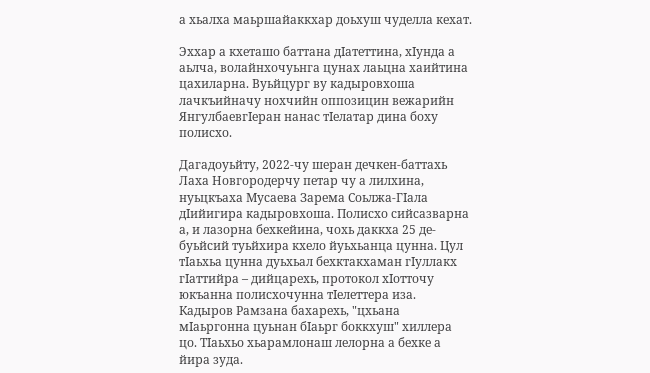а хьалха маьршайаккхар доьхуш чуделла кехат.

Эххар а кхеташо баттана дIатеттина, хIунда а аьлча, волайнхочуьнга цунах лаьцна хаийтина цахиларна. Вуьйцург ву кадыровхоша лачкъийначу нохчийн оппозицин вежарийн ЯнгулбаевгIеран нанас тӀелатар дина боху полисхо.

Дагадоуьйту, 2022-чу шеран дечкен-баттахь Лаха Новгородерчу петар чу а лилхина, нуьцкъаха Мусаева Зарема Соьлжа-ГIала дIийигира кадыровхоша. Полисхо сийсазварна а, и лазорна бехкейина, чохь даккха 25 де-буьйсий туьйхира кхело йуьхьанца цунна. Цул тIаьхьа цунна дуьхьал бехктакхаман гIуллакх гIаттийра – дийцарехь, протокол хIотточу юкъанна полисхочунна тIелеттера иза. Кадыров Рамзана бахарехь, "цхьана мIаьргонна цуьнан бIаьрг боккхуш" хиллера цо. ТIаьхьо хьарамлонаш лелорна а бехке а йира зуда.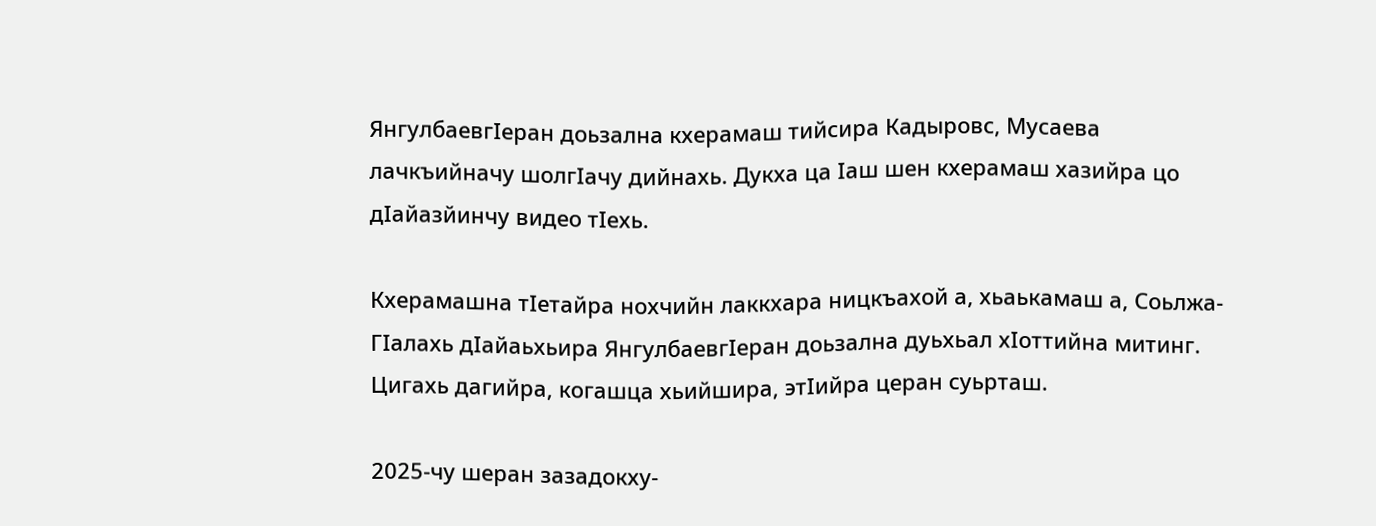ЯнгулбаевгIеран доьзална кхерамаш тийсира Кадыровс, Мусаева лачкъийначу шолгIачу дийнахь. Дукха ца Iаш шен кхерамаш хазийра цо дIайазйинчу видео тIехь.

Кхерамашна тIетайра нохчийн лаккхара ницкъахой а, хьаькамаш а, Соьлжа-ГIалахь дIайаьхьира ЯнгулбаевгIеран доьзална дуьхьал хIоттийна митинг. Цигахь дагийра, когашца хьийшира, этIийра церан суьрташ.

2025-чу шеран зазадокху-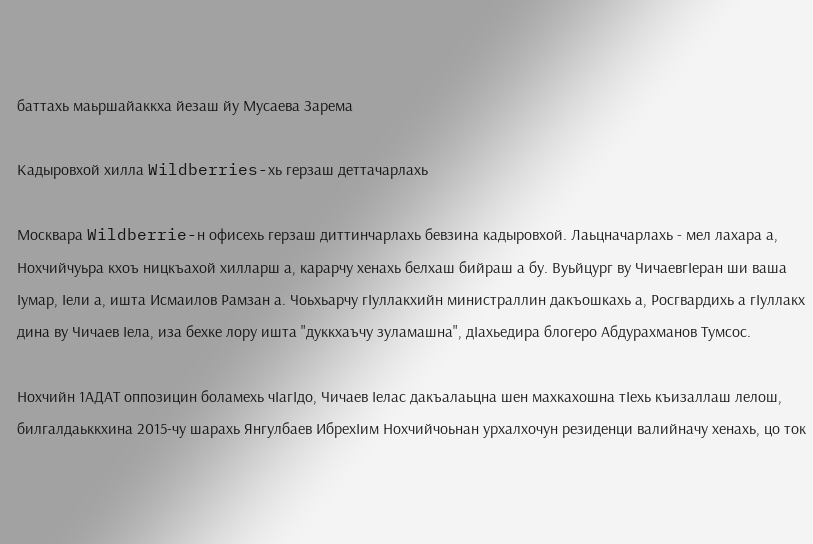баттахь маьршайаккха йезаш йу Мусаева Зарема

Кадыровхой хилла Wildberries-хь герзаш деттачарлахь

Москвара Wildberrie-н офисехь герзаш диттинчарлахь бевзина кадыровхой. Лаьцначарлахь - мел лахара а, Нохчийчуьра кхоъ ницкъахой хилларш а, карарчу хенахь белхаш бийраш а бу. Вуьйцург ву ЧичаевгIеран ши ваша Iумар, Iели а, ишта Исмаилов Рамзан а. Чоьхьарчу гIуллакхийн министраллин дакъошкахь а, Росгвардихь а гIуллакх дина ву Чичаев Iела, иза бехке лору ишта "дуккхаъчу зуламашна", дIахьедира блогеро Абдурахманов Тумсос.

Нохчийн 1АДАТ оппозицин боламехь чIагIдо, Чичаев Iелас дакъалаьцна шен махкахошна тIехь къизаллаш лелош, билгалдаьккхина 2015-чу шарахь Янгулбаев ИбрехIим Нохчийчоьнан урхалхочун резиденци валийначу хенахь, цо ток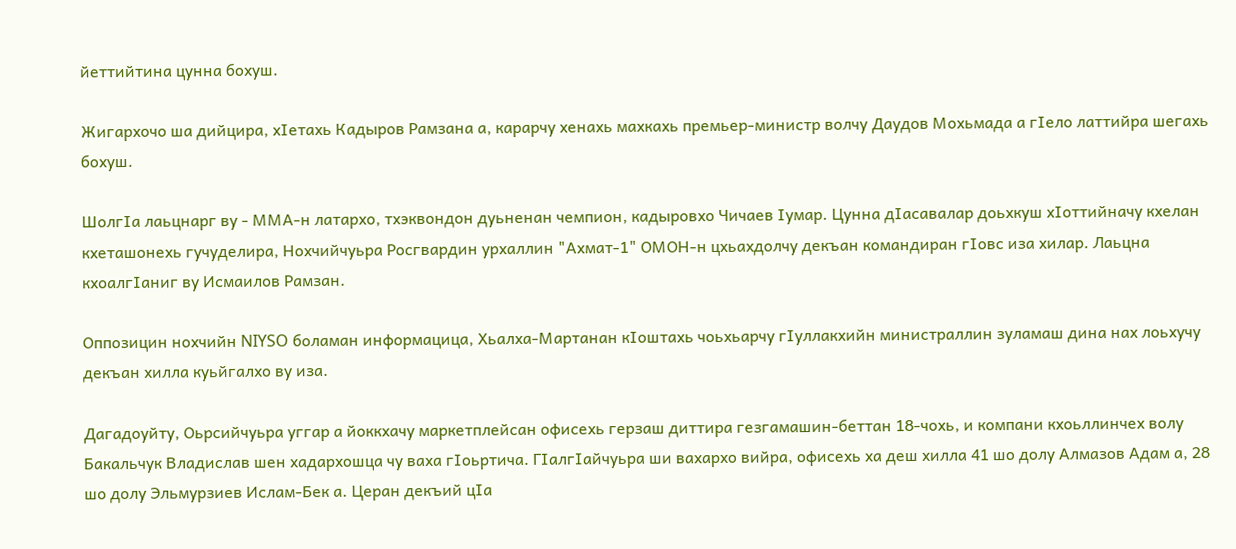йеттийтина цунна бохуш.

Жигархочо ша дийцира, хIетахь Кадыров Рамзана а, карарчу хенахь махкахь премьер-министр волчу Даудов Мохьмада а гIело латтийра шегахь бохуш.

ШолгIа лаьцнарг ву - ММА-н латархо, тхэквондон дуьненан чемпион, кадыровхо Чичаев Iумар. Цунна дIасавалар доьхкуш хIоттийначу кхелан кхеташонехь гучуделира, Нохчийчуьра Росгвардин урхаллин "Ахмат-1" ОМОН-н цхьахдолчу декъан командиран гIовс иза хилар. Лаьцна кхоалгIаниг ву Исмаилов Рамзан.

Оппозицин нохчийн NIYSO боламан информацица, Хьалха-Мартанан кIоштахь чоьхьарчу гIуллакхийн министраллин зуламаш дина нах лоьхучу декъан хилла куьйгалхо ву иза.

Дагадоуйту, Оьрсийчуьра уггар а йоккхачу маркетплейсан офисехь герзаш диттира гезгамашин-беттан 18-чохь, и компани кхоьллинчех волу Бакальчук Владислав шен хадархошца чу ваха гIоьртича. ГIалгIайчуьра ши вахархо вийра, офисехь ха деш хилла 41 шо долу Алмазов Адам а, 28 шо долу Эльмурзиев Ислам-Бек а. Церан декъий цIа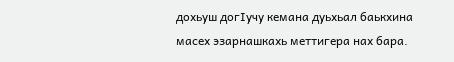дохьуш догIучу кемана дуьхьал баькхина масех эзарнашкахь меттигера нах бара.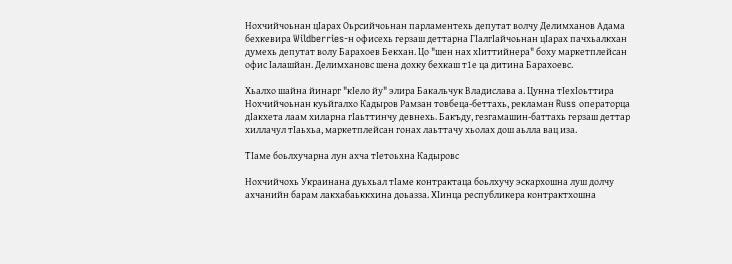Нохчийчоьнан цIарах Оьрсийчоьнан парламентехь депутат волчу Делимханов Адама бехкевира Wildberries-н офисехь герзаш деттарна ГIалгIайчоьнан цIарах пачхьалкхан думехь депутат волу Барахоев Бекхан. Цо "шен нах хIиттийнера" боху маркетплейсан офис Iалашйан. Делимхановс шена дохку бехкаш т1е ца дитина Барахоевс.

Хьалхо шайна йинарг "кIело йу" элира Бакальчук Владислава а. Цунна тIехIоьттира Нохчийчоьнан куьйгалхо Кадыров Рамзан товбеца-беттахь, рекламан Russ операторца дIакхета лаам хиларна гIаьттинчу девнехь. Бакъду, гезгамашин-баттахь герзаш деттар хиллачул тIаьхьа, маркетплейсан гонах лаьттачу хьолах дош аьлла вац иза.

ТIаме боьлхучарна лун ахча тIетоьхна Кадыровс

Нохчийчохь Украинана дуьхьал тӀаме контрактаца боьлхучу эскархошна луш долчу ахчанийн барам лакхабаьккхина доьазза. ХIинца республикера контрактхошна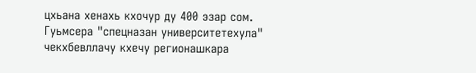цхьана хенахь кхочур ду 400 эзар сом. Гуьмсера "спецназан университетехула" чекхбевллачу кхечу регионашкара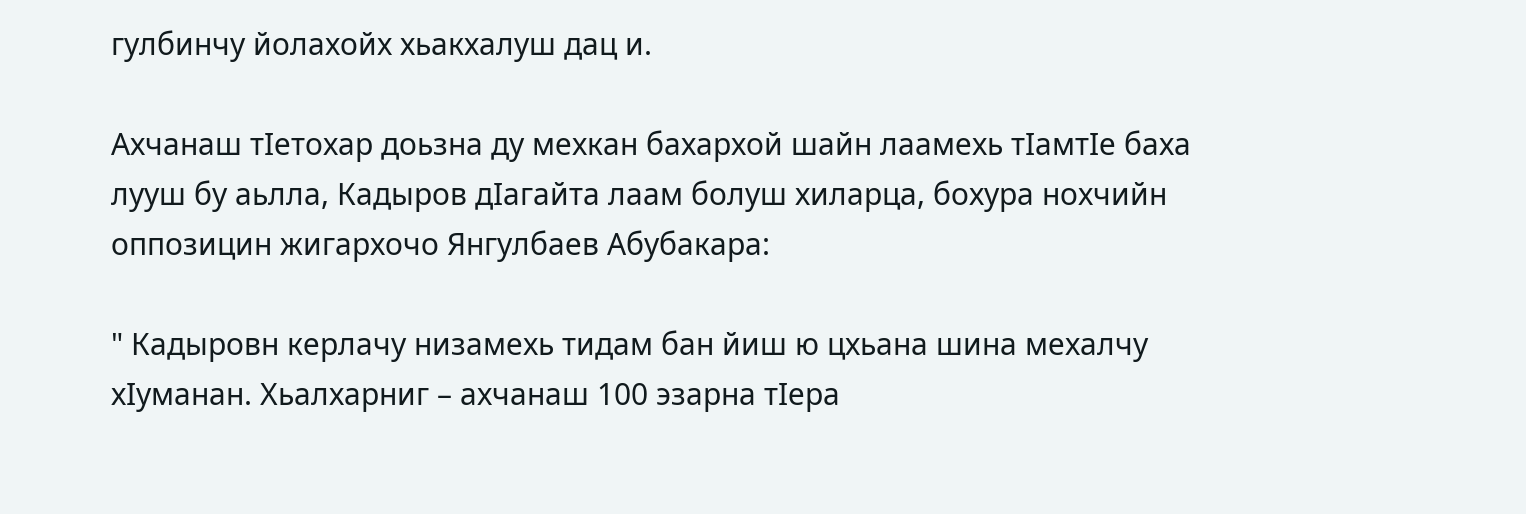гулбинчу йолахойх хьакхалуш дац и.

Ахчанаш тIетохар доьзна ду мехкан бахархой шайн лаамехь тIамтIе баха лууш бу аьлла, Кадыров дIагайта лаам болуш хиларца, бохура нохчийн оппозицин жигархочо Янгулбаев Абубакара:

" Кадыровн керлачу низамехь тидам бан йиш ю цхьана шина мехалчу хIуманан. Хьалхарниг – ахчанаш 100 эзарна тӀера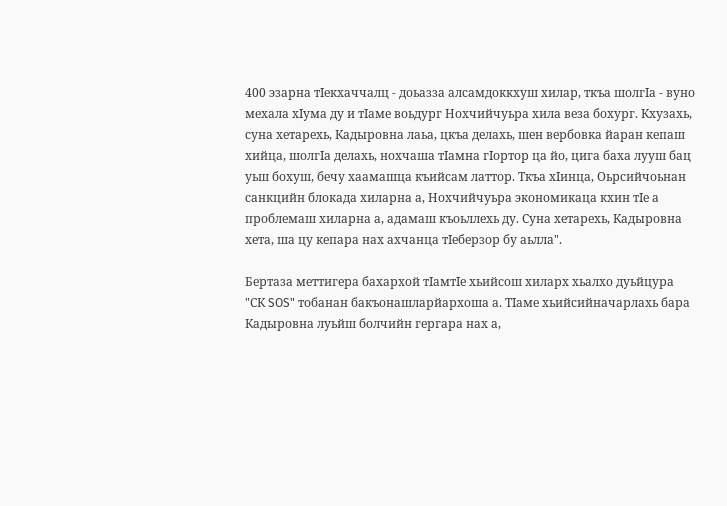400 эзарна тӀекхаччалц - доьазза алсамдоккхуш хилар, ткъа шолгӀа - вуно мехала хIума ду и тIаме воьдург Нохчийчуьра хила веза бохург. Кхузахь, суна хетарехь, Кадыровна лаьа, цкъа делахь, шен вербовка йаран кепаш хийца, шолгӀа делахь, нохчаша тӀамна гӀортор ца йо, цига баха лууш бац уьш бохуш, бечу хаамашца къийсам латтор. Ткъа хӀинца, Оьрсийчоьнан санкцийн блокада хиларна а, Нохчийчуьра экономикаца кхин тIе а проблемаш хиларна а, адамаш къоьллехь ду. Суна хетарехь, Кадыровна хета, ша цу кепара нах ахчанца тӀеберзор бу аьлла".

Бертаза меттигера бахархой тIамтIе хьийсош хиларх хьалхо дуьйцура "СК SOS" тобанан бакъонашларйархоша а. ТIаме хьийсийначарлахь бара Кадыровна луьйш болчийн гергара нах а,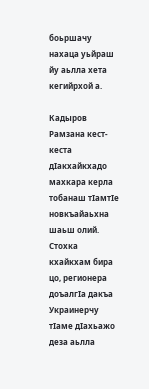боьршачу нахаца уьйраш йу аьлла хета кегийрхой а.

Кадыров Рамзана кест-кеста дIакхайкхадо махкара керла тобанаш тIамтIе новкъайаьхна шаьш олий. Стохка кхайкхам бира цо, регионера доъалгIа дакъа Украинерчу тIаме дIахьажо деза аьлла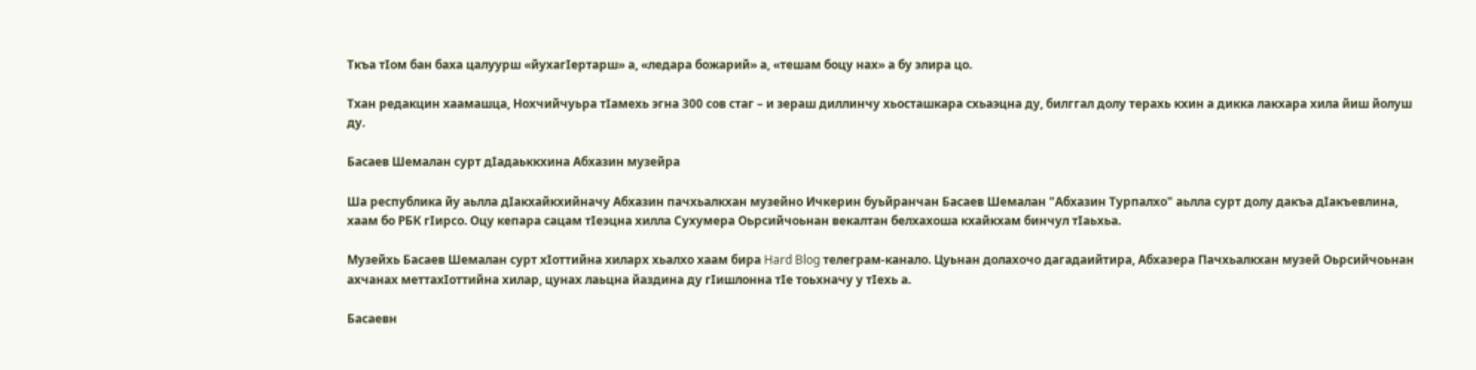Ткъа тIом бан баха цалуурш «йухагIертарш» а, «ледара божарий» а, «тешам боцу нах» а бу элира цо.

Тхан редакцин хаамашца, Нохчийчуьра тIамехь эгна 300 сов стаг – и зераш диллинчу хьосташкара схьаэцна ду, билггал долу терахь кхин а дикка лакхара хила йиш йолуш ду.

Басаев Шемалан сурт дӀадаьккхина Абхазин музейра

Ша республика йу аьлла дIакхайкхийначу Абхазин пачхьалкхан музейно Ичкерин буьйранчан Басаев Шемалан "Абхазин Турпалхо" аьлла сурт долу дакъа дIакъевлина, хаам бо РБК гIирсо. Оцу кепара сацам тIеэцна хилла Сухумера Оьрсийчоьнан векалтан белхахоша кхайкхам бинчул тIаьхьа.

Музейхь Басаев Шемалан сурт хIоттийна хиларх хьалхо хаам бира Hard Blog телеграм-канало. Цуьнан долахочо дагадаийтира, Абхазера Пачхьалкхан музей Оьрсийчоьнан ахчанах меттахIоттийна хилар, цунах лаьцна йаздина ду гIишлонна тIе тоьхначу у тIехь а.

Басаевн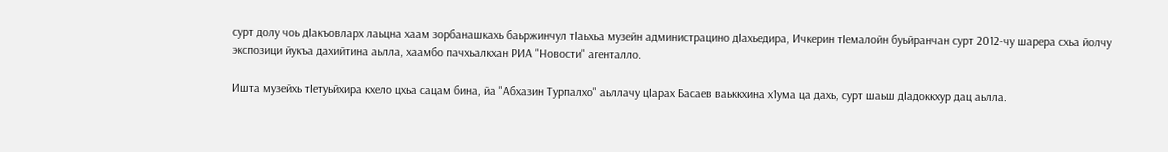сурт долу чоь дIакъовларх лаьцна хаам зорбанашкахь баьржинчул тIаьхьа музейн администрацино дIахьедира, Ичкерин тIемалойн буьйранчан сурт 2012-чу шарера схьа йолчу экспозици йукъа дахийтина аьлла, хаамбо пачхьалкхан РИА "Новости" агенталло.

Ишта музейхь тIетуьйхира кхело цхьа сацам бина, йа "Абхазин Турпалхо" аьллачу цIарах Басаев ваьккхина х1ума ца дахь, сурт шаьш дIадоккхур дац аьлла.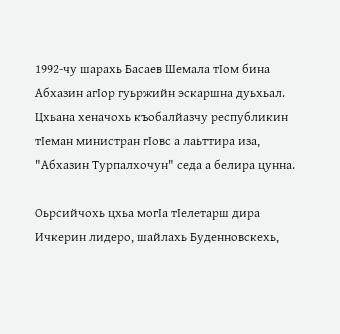1992-чу шарахь Басаев Шемала тIом бина Абхазин агIор гуьржийн эскаршна дуьхьал. Цхьана хеначохь къобалйазчу республикин тIеман министран гIовс а лаьттира иза, "Абхазин Турпалхочун" седа а белира цунна.

Оьрсийчохь цхьа могIа тIелетарш дира Ичкерин лидеро, шайлахь Буденновскехь,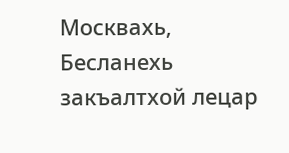Москвахь, Бесланехь закъалтхой лецар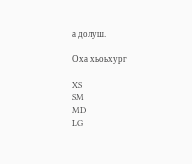а долуш.

Оха хьоьхург

XS
SM
MD
LG